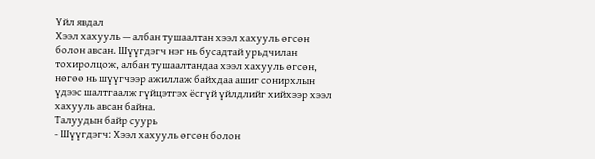Үйл явдал
Хээл хахууль — албан тушаалтан хээл хахууль өгсөн болон авсан. Шүүгдэгч нэг нь бусадтай урьдчилан тохиролцож, албан тушаалтандаа хээл хахууль өгсөн, нөгөө нь шүүгчээр ажиллаж байхдаа ашиг сонирхлын үдээс шалтгаалж гүйцэтгэх ёсгүй үйлдлийг хийхээр хээл хахууль авсан байна.
Талуудын байр суурь
- Шүүгдэгч: Хээл хахууль өгсөн болон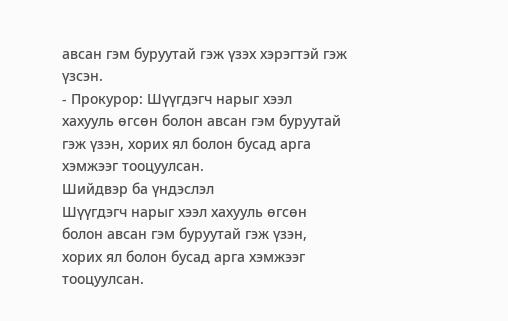авсан гэм буруутай гэж үзэх хэрэгтэй гэж үзсэн.
- Прокурор: Шүүгдэгч нарыг хээл хахууль өгсөн болон авсан гэм буруутай гэж үзэн, хорих ял болон бусад арга хэмжээг тооцуулсан.
Шийдвэр ба үндэслэл
Шүүгдэгч нарыг хээл хахууль өгсөн болон авсан гэм буруутай гэж үзэн, хорих ял болон бусад арга хэмжээг тооцуулсан.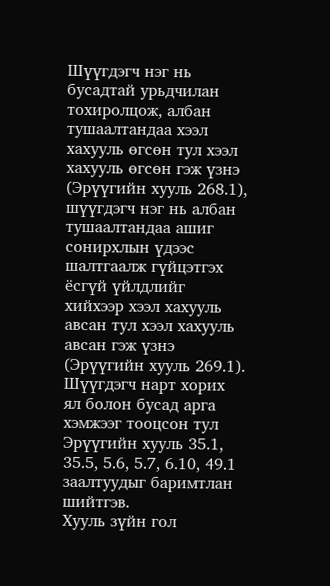Шүүгдэгч нэг нь бусадтай урьдчилан тохиролцож, албан тушаалтандаа хээл хахууль өгсөн тул хээл хахууль өгсөн гэж үзнэ (Эрүүгийн хууль 268.1), шүүгдэгч нэг нь албан тушаалтандаа ашиг сонирхлын үдээс шалтгаалж гүйцэтгэх ёсгүй үйлдлийг хийхээр хээл хахууль авсан тул хээл хахууль авсан гэж үзнэ (Эрүүгийн хууль 269.1). Шүүгдэгч нарт хорих ял болон бусад арга хэмжээг тооцсон тул Эрүүгийн хууль 35.1, 35.5, 5.6, 5.7, 6.10, 49.1 заалтуудыг баримтлан шийтгэв.
Хууль зүйн гол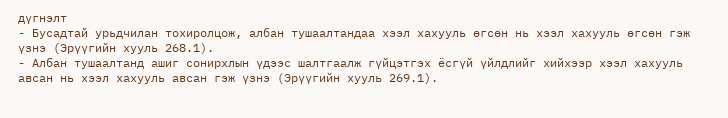дүгнэлт
- Бусадтай урьдчилан тохиролцож, албан тушаалтандаа хээл хахууль өгсөн нь хээл хахууль өгсөн гэж үзнэ (Эрүүгийн хууль 268.1).
- Албан тушаалтанд ашиг сонирхлын үдээс шалтгаалж гүйцэтгэх ёсгүй үйлдлийг хийхээр хээл хахууль авсан нь хээл хахууль авсан гэж үзнэ (Эрүүгийн хууль 269.1).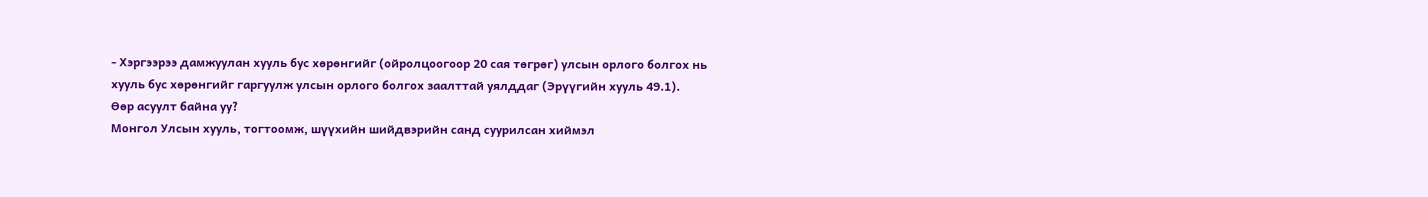- Хэргээрээ дамжуулан хууль бус хөрөнгийг (ойролцоогоор 20 сая төгрөг) улсын орлого болгох нь хууль бус хөрөнгийг гаргуулж улсын орлого болгох заалттай уялддаг (Эрүүгийн хууль 49.1).
Өөр асуулт байна уу?
Монгол Улсын хууль, тогтоомж, шүүхийн шийдвэрийн санд суурилсан хиймэл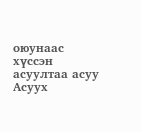оюунаас хүссэн асуултаа асуу
Асуух